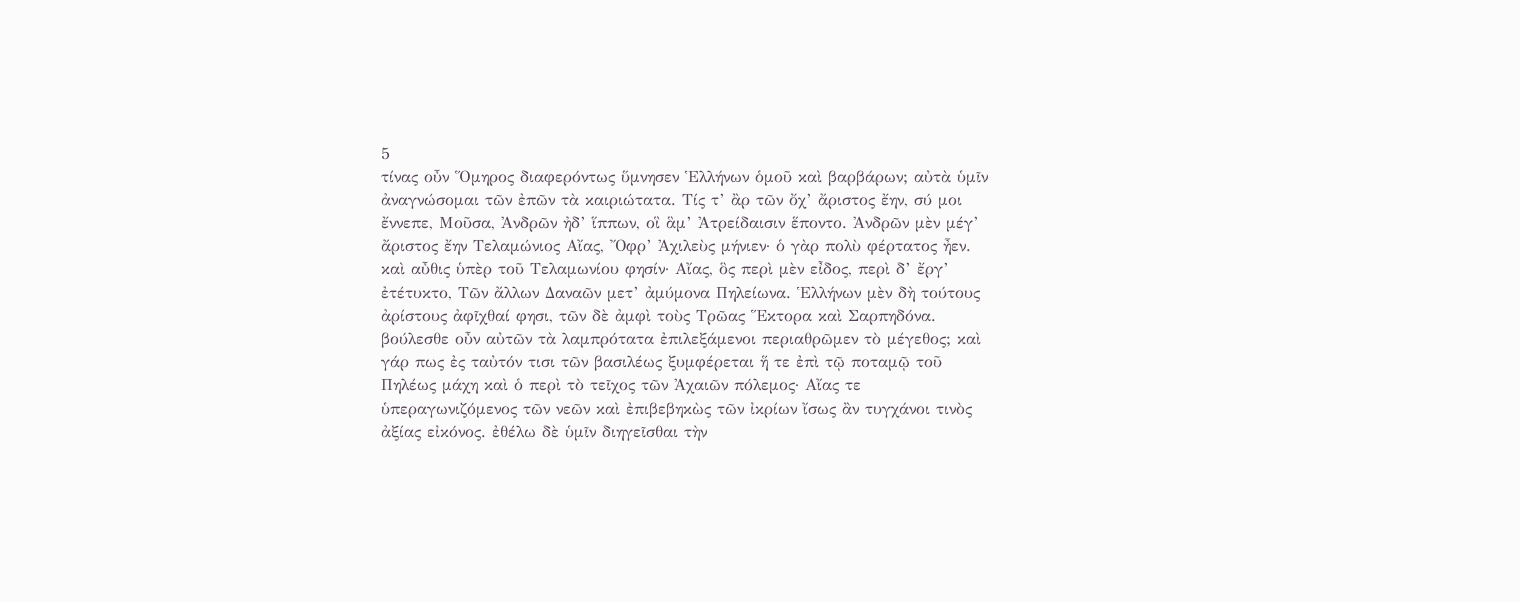5
τίνας οὖν Ὅμηρος διαφερόντως ὕμνησεν Ἑλλήνων ὁμοῦ καὶ βαρβάρων; αὐτὰ ὑμῖν ἀναγνώσομαι τῶν ἐπῶν τὰ καιριώτατα. Τίς τ’ ἂρ τῶν ὄχ’ ἄριστος ἔην, σύ μοι ἔννεπε, Μοῦσα, Ἀνδρῶν ἠδ’ ἵππων, οἳ ἃμ’ Ἀτρείδαισιν ἕποντο. Ἀνδρῶν μὲν μέγ’ ἄριστος ἔην Τελαμώνιος Αἴας, Ὄφρ’ Ἀχιλεὺς μήνιεν· ὁ γὰρ πολὺ φέρτατος ἦεν. καὶ αὖθις ὑπὲρ τοῦ Τελαμωνίου φησίν· Αἴας, ὃς περὶ μὲν εἶδος, περὶ δ’ ἔργ’ ἐτέτυκτο, Τῶν ἄλλων Δαναῶν μετ’ ἀμύμονα Πηλείωνα. Ἑλλήνων μὲν δὴ τούτους ἀρίστους ἀφῖχθαί φησι, τῶν δὲ ἀμφὶ τοὺς Τρῶας Ἕκτορα καὶ Σαρπηδόνα. βούλεσθε οὖν αὐτῶν τὰ λαμπρότατα ἐπιλεξάμενοι περιαθρῶμεν τὸ μέγεθος; καὶ γάρ πως ἐς ταὐτόν τισι τῶν βασιλέως ξυμφέρεται ἥ τε ἐπὶ τῷ ποταμῷ τοῦ Πηλέως μάχη καὶ ὁ περὶ τὸ τεῖχος τῶν Ἀχαιῶν πόλεμος· Αἴας τε ὑπεραγωνιζόμενος τῶν νεῶν καὶ ἐπιβεβηκὼς τῶν ἰκρίων ἴσως ἂν τυγχάνοι τινὸς ἀξίας εἰκόνος. ἐθέλω δὲ ὑμῖν διηγεῖσθαι τὴν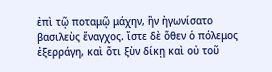ἐπὶ τῷ ποταμῷ μάχην, ἣν ἠγωνίσατο βασιλεὺς ἔναγχος. ἴστε δὲ ὅθεν ὁ πόλεμος ἐξερράγη, καὶ ὅτι ξὺν δίκῃ καὶ οὐ τοῦ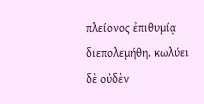πλείονος ἐπιθυμίᾳ διεπολεμήθη. κωλύει δὲ οὐδὲν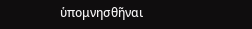ὑπομνησθῆναι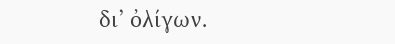δι’ ὀλίγων.